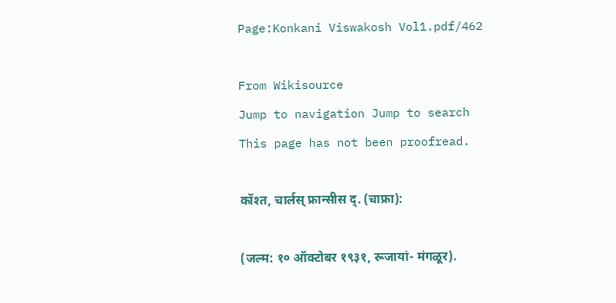Page:Konkani Viswakosh Vol1.pdf/462

From Wikisource
Jump to navigation Jump to search
This page has not been proofread.

कॉश्त, चार्लस्‌ फ्रान्सीस द्‌. (चाफ्रा):

(जल्म: १० ऑक्टोबर १९३१, रूजायां- मंगळूर).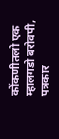कोंकणीतलो एक म्हालगडो बरोवपी, पत्रकार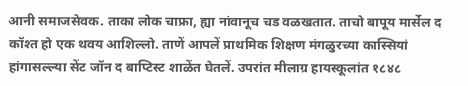आनी समाजसेवक. ताका लोक चाफ्रा, ह्या नांवानूच चड वळखतात. ताचो बापूय मार्सेल द कॉश्त हो एक थवय आशिल्लो. ताणें आपलें प्राथमिक शिक्षण मंगळुरच्या कास्सियां हांगासल्ल्या सेंट जॉन द बाप्टिस्ट शाळेंत घेतलें. उपरांत मीलाग्र हायस्कूलांत १८४८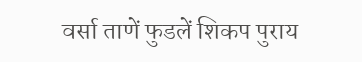वर्सा ताणें फुडलें शिकप पुराय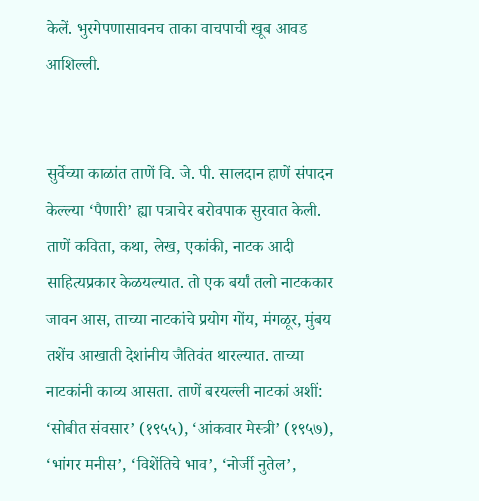केलें. भुरगेपणासावनच ताका वाचपाची खूब आवड आशिल्ली.


सुर्वेच्या काळांत ताणें वि. जे. पी. सालदान हाणें संपादन केल्ल्या ‘पैणारी’ ह्या पत्राचेर बरोवपाक सुरवात केली. ताणें कविता, कथा, लेख, एकांकी, नाटक आदी साहित्यप्रकार केळयल्यात. तो एक बर्यां तलो नाटककार जावन आस, ताच्या नाटकांचे प्रयोग गोंय, मंगळूर, मुंबय तशेंच आखाती देशांनीय जैतिवंत थारल्यात. ताच्या नाटकांनी काव्य आसता. ताणें बरयल्ली नाटकां अशीं: ‘सोबीत संवसार’ (१९५५), ‘आंकवार मेस्त्री’ (१९५७), ‘भांगर मनीस’, ‘विशेंतिचे भाव’, ‘नोर्जी नुतेल’,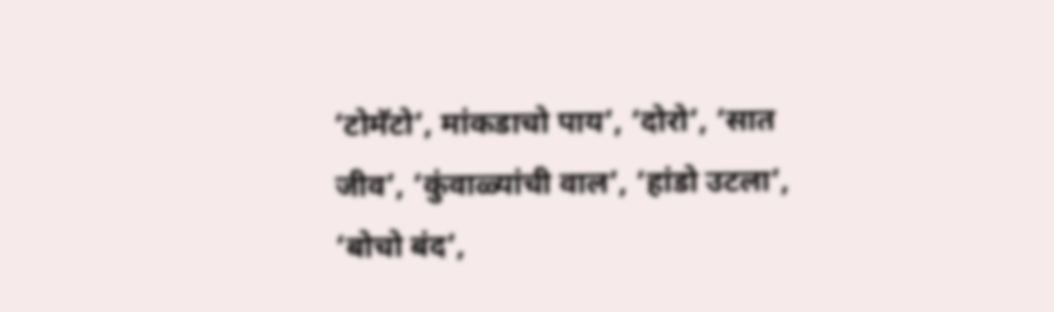‘टोमॅटो’, मांकडाचो पाय’, ‘दोरो’, ‘सात जीव’, ‘कुंवाळ्यांची वाल’, ‘हांडो उटला’, ‘बोचो बंद’,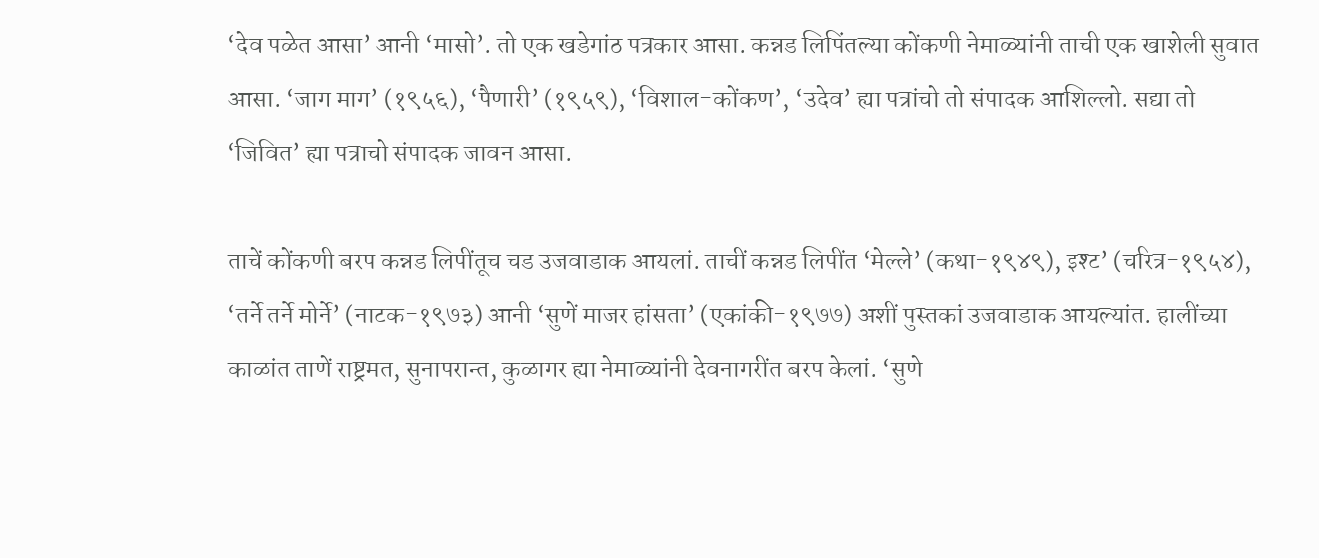‘देव पळेत आसा’ आनी ‘मासो’. तो एक खडेगांठ पत्रकार आसा. कन्नड लिपिंतल्या कोंकणी नेमाळ्यांनी ताची एक खाशेली सुवात आसा. ‘जाग माग’ (१९५६), ‘पैणारी’ (१९५९), ‘विशाल-कोंकण’, ‘उदेव’ ह्या पत्रांचो तो संपादक आशिल्लो. सद्या तो ‘जिवित’ ह्या पत्राचो संपादक जावन आसा.

ताचें कोंकणी बरप कन्नड लिपींतूच चड उजवाडाक आयलां. ताचीं कन्नड लिपींत ‘मेल्ले’ (कथा-१९४९), इश्ट’ (चरित्र-१९५४), ‘तर्ने तर्ने मोर्ने’ (नाटक-१९७३) आनी ‘सुणें माजर हांसता’ (एकांकी-१९७७) अशीं पुस्तकां उजवाडाक आयल्यांत. हालींच्या काळांत ताणें राष्ट्रमत, सुनापरान्त, कुळागर ह्या नेमाळ्यांनी देवनागरींत बरप केलां. ‘सुणे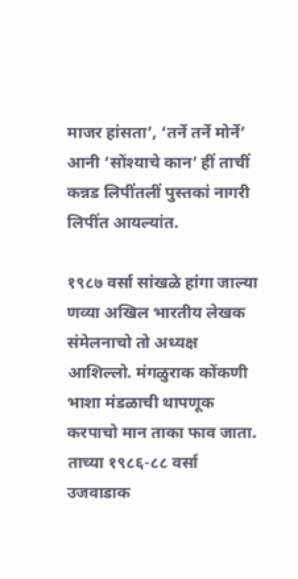माजर हांसता’, ‘तर्ने तर्ने मोर्ने’ आनी ‘सोंश्याचे कान’ हीं ताचीं कन्नड लिपींतलीं पुस्तकां नागरी लिपींत आयल्यांत.

१९८७ वर्सा सांखळे हांगा जाल्या णव्या अखिल भारतीय लेखक संमेलनाचो तो अध्यक्ष आशिल्लो. मंगळुराक कोंकणी भाशा मंडळाची थापणूक करपाचो मान ताका फाव जाता. ताच्या १९८६-८८ वर्सा उजवाडाक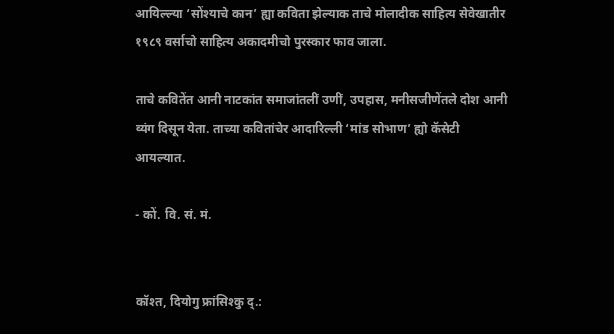आयिल्ल्या ‘सोंश्याचे कान’ ह्या कविता झेल्याक ताचे मोलादीक साहित्य सेवेखातीर १९८९ वर्साचो साहित्य अकादमीचो पुरस्कार फाव जाला.

ताचे कवितेंत आनी नाटकांत समाजांतलीं उणीं, उपहास, मनीसजीणेंतले दोश आनी व्यंग दिसून येता. ताच्या कवितांचेर आदारिल्ली ‘मांड सोभाण’ ह्यो कॅसेटी आयल्यात.

- कों. वि. सं. मं.


कॉश्त, दियोगु फ्रांसिश्कु द्‌.: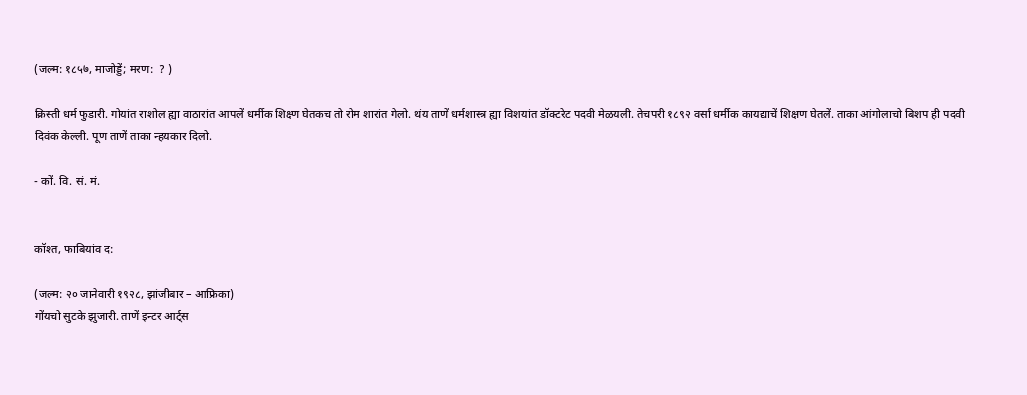(जल्म: १८५७, माजोड्डें; मरण:  ? )

क्रिस्ती धर्म फुडारी. गोयांत राशोल ह्या वाठारांत आपलें धर्मीक शिक्ष्ण घेतकच तो रोम शारांत गेलो. थंय ताणें धर्मशास्त्र ह्या विशयांत डॉक्टरेट पदवी मेळयली. तेचपरी १८९२ वर्सा धर्मीक कायद्याचें शिक्षण घेतलें. ताका आंगोलाचो बिशप ही पदवी दिवंक केल्ली. पूण ताणें ताका न्हयकार दिलो.

- कों. वि. सं. मं.


कॉश्त, फाबियांव द:

(जल्म: २० जानेवारी १९२८, झांजीबार – आफ्रिका)
गोंयचो सुटके झुजारी. ताणें इन्टर आर्ट्स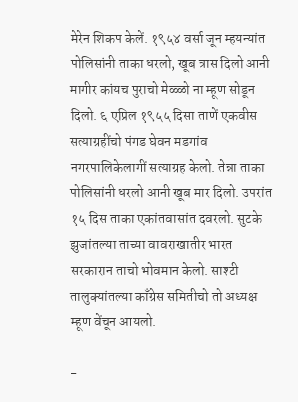मेरेन शिकप केलें. १९५४ वर्सा जून म्हयन्यांत पोलिसांनी ताका धरलो, खूब त्रास दिलो आनी मागीर कांयच पुराचो मेळ्ळो ना म्हूण सोडून दिलो. ६ एप्रिल १९५५ दिसा ताणें एकवीस सत्याग्रहींचो पंगड घेवन मडगांव नगरपालिकेलागीं सत्याग्रह केलो. तेन्ना ताका पोलिसांनी धरलो आनी खूब मार दिलो. उपरांत १५ दिस ताका एकांतवासांत दवरलो. सुटके झुजांतल्या ताच्या वावराखातीर भारत सरकारान ताचो भोवमान केलो. साश्टी तालुक्यांतल्या काँग्रेस समितीचो तो अध्यक्ष म्हूण वेंचून आयलो.

-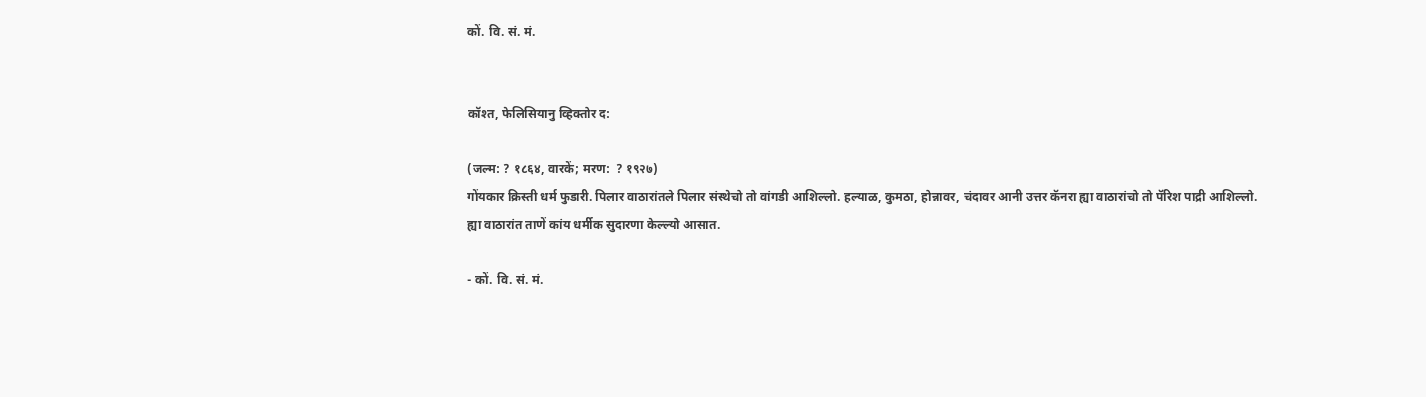कों. वि. सं. मं.


कॉश्त, फेलिसियानु व्हिक्तोर द:

(जल्म: ? १८६४, वारकें; मरण:  ? १९२७)
गोंयकार क्रिस्ती धर्म फुडारी. पिलार वाठारांतले पिलार संस्थेचो तो वांगडी आशिल्लो. हल्याळ, कुमठा, होन्नावर, चंदावर आनी उत्तर कॅनरा ह्या वाठारांचो तो पॅरिश पाद्री आशिल्लो. ह्या वाठारांत ताणें कांय धर्मीक सुदारणा केल्ल्यो आसात.

- कों. वि. सं. मं.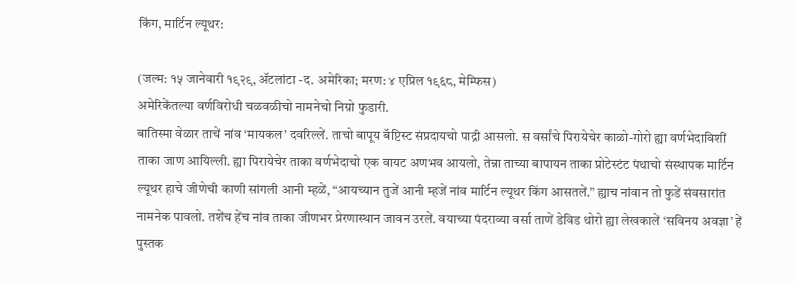किंग, मार्टिन ल्यूथर:

(जल्म: १५ जानेवारी १९२९, ॲटलांटा -द. अमेरिका; मरण: ४ एप्रिल १९६८, मेम्फिस)
अमेरिकेंतल्या वर्णविरोधी चळवळीचो नामनेचो निग्रो फुडारी.
बातिस्मा वेळार ताचें नांव ‘मायकल’ दवरिल्लें. ताचो बापूय बॅप्टिस्ट संप्रदायचो पाद्री आसलो. स वर्सांचे पिरायेचेर काळो-गोरो ह्या वर्णभेदाविशीं ताका जाण आयिल्ली. ह्या पिरायेचेर ताका वर्णभेदाचो एक वायट अणभव आयलो, तेन्ना ताच्या बापायन ताका प्रोटेस्टंट पंथाचो संस्थापक मार्टिन ल्यूथर हाचे जीणेची काणी सांगली आनी म्हळें, “आयच्यान तुजें आनी म्हजें नांव मार्टिन ल्यूथर किंग आसतलें.” ह्याच नांवान तो फुडें संवसारांत नामनेक पावलो. तशेंच हेंच नांव ताका जीणभर प्रेरणास्थान जावन उरलें. वयाच्या पंदराव्या वर्सा ताणें डेविड थोरो ह्या लेखकालें ‘सविनय अवज्ञा’ हें पुस्तक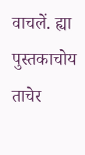वाचलें. ह्या पुस्तकाचोय ताचेर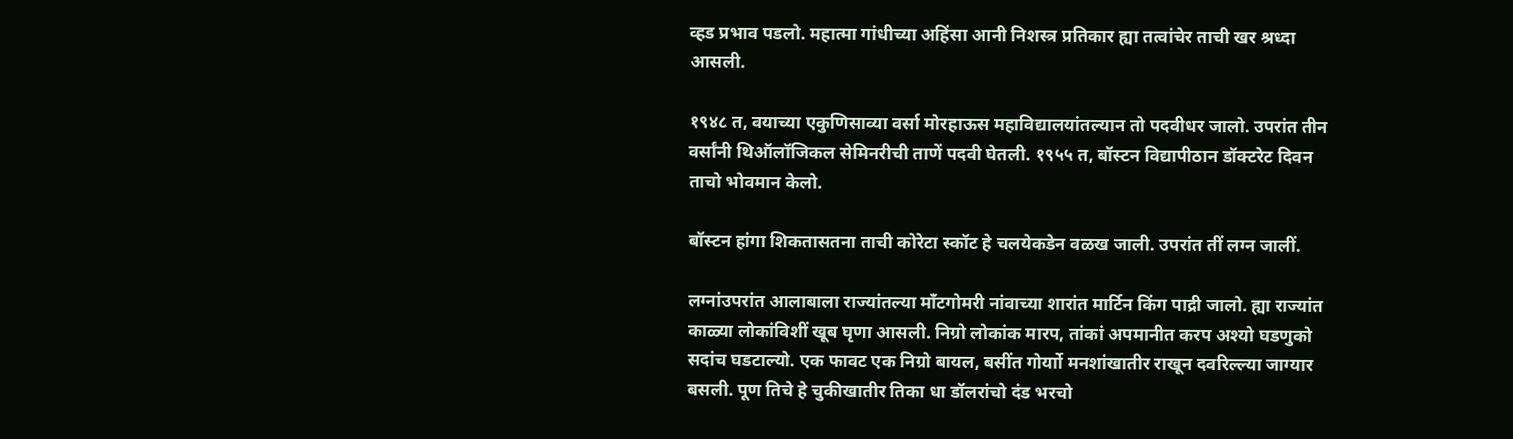व्हड प्रभाव पडलो. महात्मा गांधीच्या अहिंसा आनी निशस्त्र प्रतिकार ह्या तत्वांचेर ताची खर श्रध्दा आसली.

१९४८ त, वयाच्या एकुणिसाव्या वर्सा मोरहाऊस महाविद्यालयांतल्यान तो पदवीधर जालो. उपरांत तीन वर्सांनी थिऑलॉजिकल सेमिनरीची ताणें पदवी घेतली. १९५५ त, बॉस्टन विद्यापीठान डॉक्टरेट दिवन ताचो भोवमान केलो.

बॉस्टन हांगा शिकतासतना ताची कोरेटा स्कॉट हे चलयेकडेन वळख जाली. उपरांत तीं लग्न जालीं.

लग्नांउपरांत आलाबाला राज्यांतल्या माँटगोमरी नांवाच्या शारांत मार्टिन किंग पाद्री जालो. ह्या राज्यांत काळ्या लोकांविशीं खूब घृणा आसली. निग्रो लोकांक मारप, तांकां अपमानीत करप अश्यो घडणुको सदांच घडटाल्यो. एक फावट एक निग्रो बायल, बसींत गोर्याो मनशांखातीर राखून दवरिल्ल्या जाग्यार बसली. पूण तिचे हे चुकीखातीर तिका धा डॉलरांचो दंड भरचो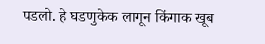पडलो. हे घडणुकेक लागून किंगाक खूब